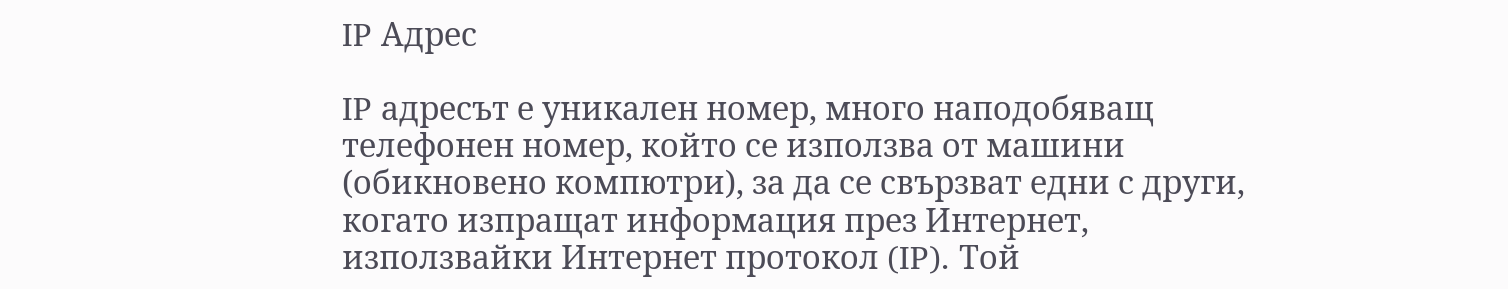IP Адрес

IP адресът е уникален номер, много наподобяващ телефонен номер, който се използва от машини (обикновено компютри), за да се свързват едни с други, когато изпращат информация през Интернет, използвайки Интернет протокол (IP). Той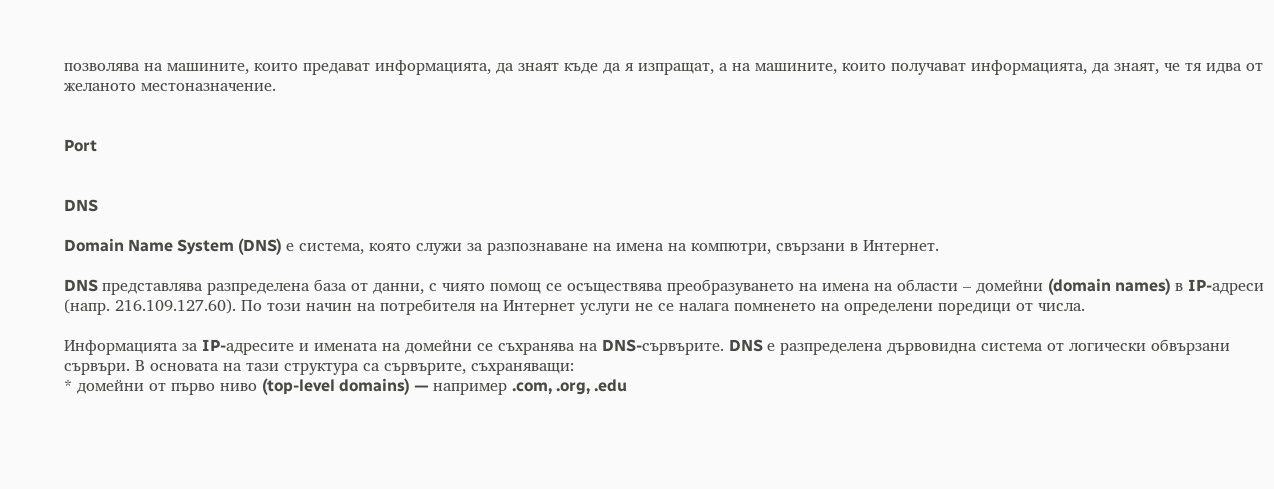позволява на машините, които предават информацията, да знаят къде да я изпращат, а на машините, които получават информацията, да знаят, че тя идва от желаното местоназначение.


Port


DNS

Domain Name System (DNS) е система, която служи за разпознаване на имена на компютри, свързани в Интернет.

DNS представлява разпределена база от данни, с чиято помощ се осъществява преобразуването на имена на области – домейни (domain names) в IP-адреси (напр. 216.109.127.60). По този начин на потребителя на Интернет услуги не се налага помненето на определени поредици от числа.

Информацията за IP-адресите и имената на домейни се съхранява на DNS-сървърите. DNS е разпределена дървовидна система от логически обвързани сървъри. В основата на тази структура са сървърите, съхраняващи:
* домейни от първо ниво (top-level domains) — например .com, .org, .edu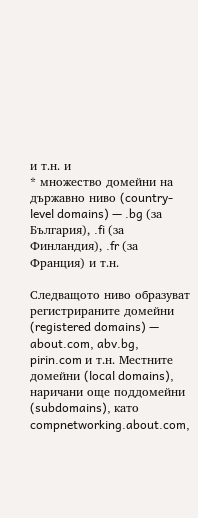и т.н. и
* множество домейни на държавно ниво (country-level domains) — .bg (за България), .fi (за Финландия), .fr (за Франция) и т.н.

Следващото ниво образуват регистрираните домейни (registered domains) — about.com, abv.bg, pirin.com и т.н. Местните домейни (local domains), наричани още поддомейни (subdomains), като compnetworking.about.com,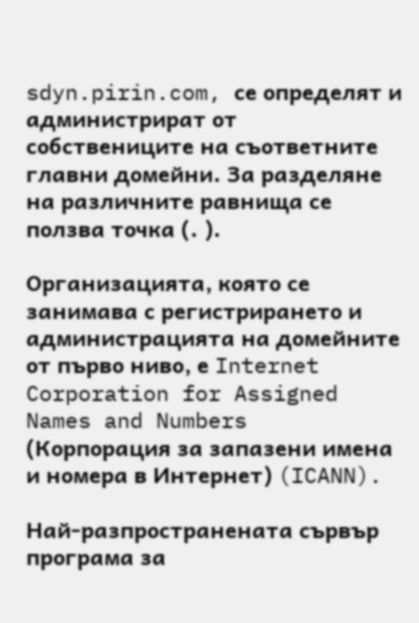sdyn.pirin.com, сe определят и администрират от собствениците на съответните главни домейни. За разделяне на различните равнища се ползва точка (. ).

Организацията, която се занимава с регистрирането и администрацията на домейните от първо ниво, е Internet Corporation for Assigned Names and Numbers (Корпорация за запазени имена и номера в Интернет) (ICANN).

Най-разпространената сървър програма за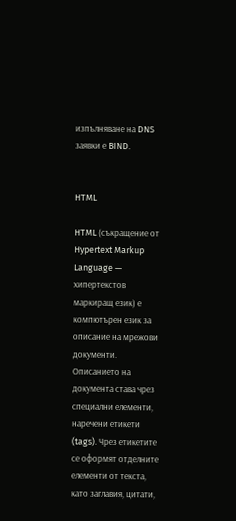изпълняване на DNS заявки е BIND.


HTML

HTML (съкращение от Hypertext Markup Language — хипертекстов маркиращ език) е компютърен език за описание на мрежови документи. Описанието на документа става чрез специални елементи, наречени етикети (tags). Чрез етикетите се оформят отделните елементи от текста, като заглавия, цитати,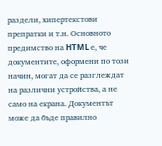раздели, хипертекстови препратки и т.н. Основното предимство на HTML е, че документите, оформени по този начин, могат да се разглеждат на различни устройства, а не само на екрана. Документът може да бъде правилно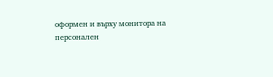оформен и върху монитора на персонален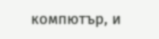компютър, и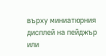върху миниатюрния дисплей на пейджър или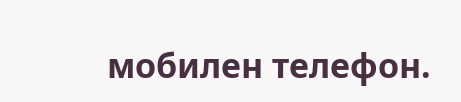мобилен телефон.